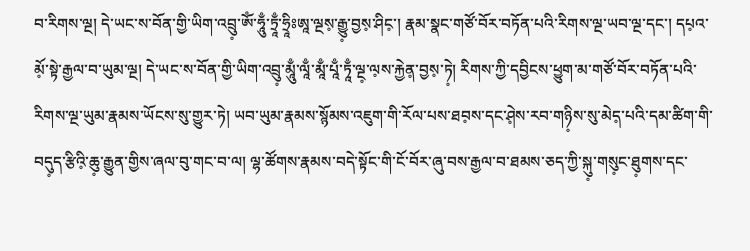བ་རིགས་ལྔ། དེ་ཡང་ས་བོན་གྱི་ཡིག་འབྲུ༷་ༀ་ཧཱུྃ་ཏྲཱྃ་ཧྲཱིཿཨཱ་ལྔས༷་རྒྱུ༷་བྱས༷་ཤིང༷་། རྣམ་སྣང་གཙོ་བོར་བཏོན་པའི་རིགས་ལྔ་ཡབ་ལྔ་དང་། དཔ༷འ་མོ༷་སྟེ་རྒྱལ་བ་ཡུམ་ལྔ། དེ་ཡང་ས་བོན་གྱི་ཡིག་འབྲུ༷་མཱུྃ་ལཱྃ་མཱྃ་པཱྃ་ཏཱྃ་ལྔ༷་ལ༷ས་རྐྱེན༷་བྱས༷་ཏེ༷། རིགས་ཀྱི་དབྱིངས་ཕྱུག་མ་གཙོ་བོར་བཏོན་པའི་རིགས་ལྔ་ཡུམ་རྣམས་ཡོངས་སུ་གྱུར་ཏེ། ཡབ་ཡུམ་རྣམས་སྙོམས་འཇུག་གི་རོལ་པས་ཐབ༷ས་དང་ཤེ༷ས་རབ་གཉི༷ས་སུ་མེད༷་པའི་དམ་ཚིག་གི་བདུ༷ད་རྩིའི༷་ཆུ༷་རྒྱུན་གྱིས་ཞལ་བུ་གང་བ་ལ། ལྷ་ཚོགས་རྣམས་བདེ་སྟོང་གི་ངོ་བོར་ཞུ་བས་རྒྱལ་བ་ཐམས་ཅད་ཀྱི་སྐུ༷་གསུ༷ང་ཐུ༷གས་དང་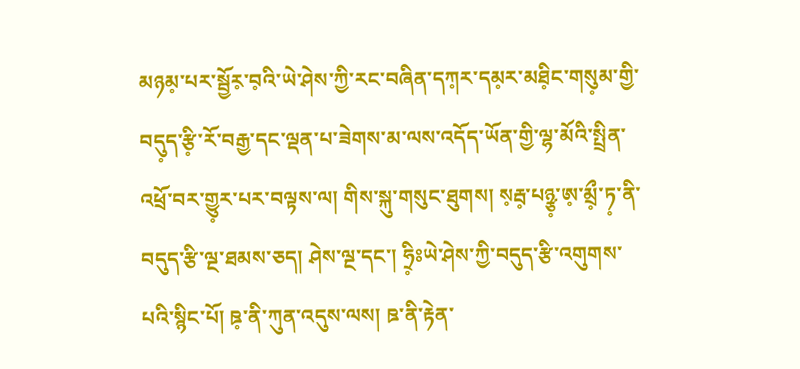མཉམ༷་པར་སྦྱོར༷་བ༷འི་ཡེ་ཤེས་ཀྱི་རང་བཞིན་དཀ༷ར་དམ༷ར་མཐི༷ང་གསུ༷མ་གྱི་བདུ༷ད་རྩི༷་རོ་བརྒྱ་དང་ལྡན་པ་ཟེགས་མ་ལས་འདོད་ཡོན་གྱི་ལྷ་མོའི་སྤྲིན་འཕྲོ་བར་གྱུ༷ར་པར་བལྟས་ལ། གིས་སྐུ་གསུང་ཐུགས། ས༷རྦ༷་པཉྩ༷་ཨ༷་མྲྀ༷་ཏ༷་ནི་བདུད་རྩི་ལྔ་ཐམས་ཅད། ཤེས་ལྔ་དང་། ཧྲི༷ཿཡེ་ཤེས་ཀྱི་བདུད་རྩི་འགུགས་པའི་སྙིང་པོ། ཋ༷་ནི་ཀུན་འདུས་ལས། ཋ་ནི་རྟེན་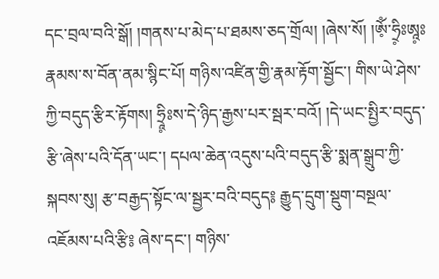དང་བྲལ་བའི་སྒོ། །གནས་པ་མེད་པ་ཐམས་ཅད་གྲོལ། །ཞེས་སོ། །ༀ༷་ཧྲི༷ཿཨཱ༷ཿརྣམས་ས་བོན་ནམ་སྙིང་པོ། གཉིས་འཛིན་གྱི་རྣམ་རྟོག་སྦྱོང་། གིས་ཡེ་ཤེས་ཀྱི་བདུད་རྩིར་རྟོགས། ཧྲཱི༷ཿས་དེ་ཉིད་རྒྱས་པར་སྦར་བའོ། །དེ་ཡང་སྤྱིར་བདུད་རྩི་ཞེས་པའི་དོན་ཡང་། དཔལ་ཆེན་འདུས་པའི་བདུད་རྩི་སྨན་སྒྲུབ་ཀྱི་སྐབས་སུ། རྩ་བརྒྱད་སྟོང་ལ་སྦྱར་བའི་བདུད༔ རྒྱུད་དྲུག་སྡུག་བསྔལ་འཇོམས་པའི་རྩི༔ ཞེས་དང་། གཉིས་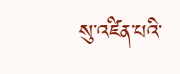སུ་འཛིན་པའི་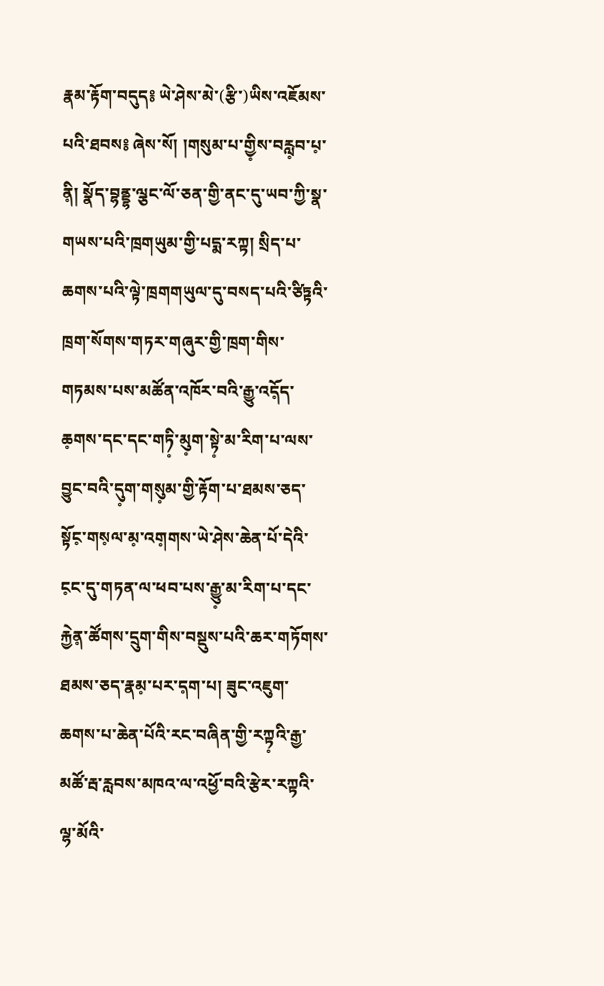རྣམ་རྟོག་བདུད༔ ཡེ་ཤེས་མེ་(རྩི་)ཡིས་འཇོམས་པའི་ཐབས༔ ཞེས་སོ། །གསུམ་པ་གྱི༷ས་བརླ༷བ་པ༷་ནི༷། སྣོད་བྷནྡྷ་ལྕང་ལོ་ཅན་གྱི་ནང་དུ་ཡབ་ཀྱི་སྣ་གཡས་པའི་ཁྲགཡུམ་གྱི་པདྨ་རཀྟ། སྲིད་པ་ཆགས་པའི་ལྟེ་ཁྲགགཡུལ་དུ་བསད་པའི་ཙིཏྟའི་ཁྲག་སོགས་གཏར་གཞུར་གྱི་ཁྲག་གིས་གཏམས་པས་མཚོན་འཁོར་བའི་རྒྱུ་འདོ༷ད་ཆ༷གས་དང་དང་གཏི༷་མུ༷ག་སྟེ༷་མ་རིག་པ་ལས་བྱུང་བའི་དུ༷ག་གསུ༷མ་གྱི་རྟོག་པ་ཐམས་ཅད་སྟོང༷་གས༷ལ་མ༷་འག༷གས་ཡེ་ཤེས་ཆེན་པོ་དེའི་ང༷ང་དུ་གཏན་ལ་ཕབ་པས་རྒྱུ༷་མ་རིག་པ་དང་རྐྱེན༷་ཚོགས་དྲུག་གིས་བསྡུས་པའི་ཆར་གཏོགས་ཐམས་ཅད་རྣམ༷་པར་ད༷ག་པ། ཟུང་འཇུག་ཆགས་པ་ཆེན་པོའི་རང་བཞིན་གྱི་རཀྟ༷འི་རྒྱ་མཚོ་རྦ་རླབས་མཁའ་ལ་འཕྱོ་བའི་རྩེར་རཀྟའི་ལྷ་མོའི་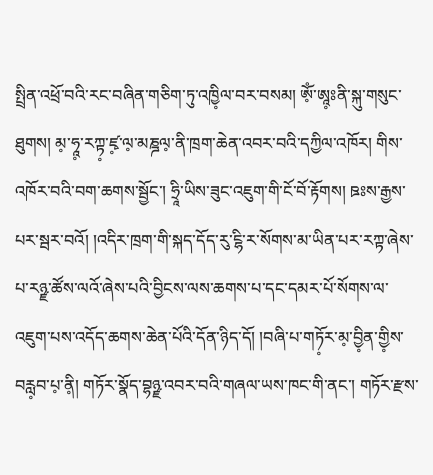སྤྲིན་འཕྲོ་བའི་རང་བཞིན་གཅིག་ཏུ་འཁྱི༷ལ་བར་བསམ། ༀ༷་ཨཱ༷ཿནི་སྐུ་གསུང་ཐུགས། མ༷་ཧཱ༷་རཀྟ༷་ཛྭ༷་ལ༷་མཎྜལ༷་ནི་ཁྲག་ཆེན་འབར་བའི་དཀྱིལ་འཁོར། གིས་འཁོར་བའི་བག་ཆགས་སྦྱོང་། ཧྲཱི་ཡིས་ཟུང་འཇུག་གི་ངོ་བོ་རྟོགས། ཋཿས་རྒྱས་པར་སྦར་བའོ། །འདིར་ཁྲག་གི་སྐད་དོད་རུ་ངྷི་ར་སོགས་མ་ཡིན་པར་རཀྟ་ཞེས་པ་རཉྫ་ཚོས་ལའོ་ཞེས་པའི་བྱིངས་ལས་ཆགས་པ་དང་དམར་པོ་སོགས་ལ་འཇུག་པས་འདོད་ཆགས་ཆེན་པོའི་དོན་ཉིད་དོ། །བཞི་པ་གཏོ༷ར་མ༷་བྱི༷ན་གྱི༷ས་བརླ༷བ་པ༷་ནི༷། གཏོར་སྣོད་བྷཉྫ་འབར་བའི་གཞལ་ཡས་ཁང་གི་ནང་། གཏོར་རྫས་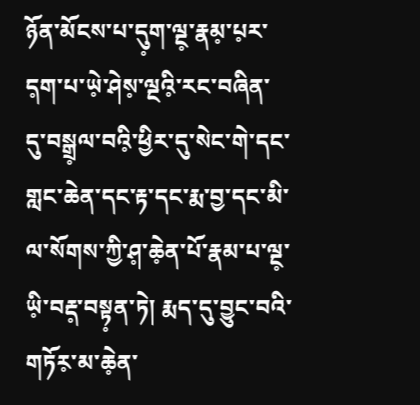ཉོན་མོངས་པ་དུ༷ག་ལྔ༷་རྣམ༷་པ༷ར་ད༷ག་པ་ཡེ༷་ཤེས༷་ལྔའི༷་རང་བཞིན་དུ་བསྒྲ༷ལ་བའི༷་ཕྱིར་དུ་སེང་གེ་དང་གླང་ཆེན་དང་རྟ་དང་རྨ་བྱ་དང་མི་ལ་སོགས་ཀྱི་ཤ༷་ཆེ༷ན་པོ་རྣམ་པ་ལྔ༷་ཡི༷་བརྡ༷་བསྟ༷ན་ཏེ། རྨད་དུ་བྱུང་བའི་གཏོར༷་མ་ཆེ༷ན་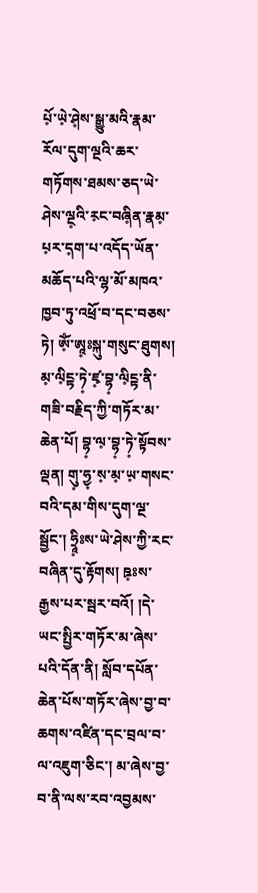པོ༷་ཡེ༷་ཤེ༷ས་སྒྱུ་མའི་རྣམ་རོལ་དུག་ལྔའི་ཆར་གཏོགས་ཐམས་ཅད་ཡེ་ཤེས་ལྔ༷འི་ར༷ང་བཞི༷ན་རྣམ༷་པ༷ར་ད༷ག་པ་འདོད་ཡོན་མཆོད་པའི་ལྷ་མོ་མཁའ་ཁྱབ་ཏུ་འཕྲོ་བ་དང་བཅས་ཏེ། ༀ༷་ཨཱ༷ཿསྐུ་གསུང་ཐུགས། མ༷་ལི༷ངྟ་ཏེ༷་ཛྭ༷་བྷ༷་ལི༷ངྟ་ནི་གཟི་བརྗིད་ཀྱི་གཏོར་མ་ཆེན་པོ། བྷ༷་ལ༷་བྷ༷་ཏེ༷་སྟོབས་ལྡན། གུ༷་ཧྱ༷་ས༷་མ༷་ཡ༷་གསང་བའི་དམ་གིས་དུག་ལྔ་སྦྱོང་། ཧྲཱི༷ཿས་ཡེ་ཤེས་ཀྱི་རང་བཞིན་དུ་རྟོགས། ཋ༷ཿས་རྒྱས་པར་སྦར་བའོ། །དེ་ཡང་སྤྱིར་གཏོར་མ་ཞེས་པའི་དོན་ནི། སློབ་དཔོན་ཆེན་པོས་གཏོར་ཞེས་བྱ་བ་ཆགས་འཛིན་དང་བྲལ་བ་ལ་འཇུག་ཅིང་། མ་ཞེས་བྱ་བ་ནི་ལས་རབ་འབྱམས་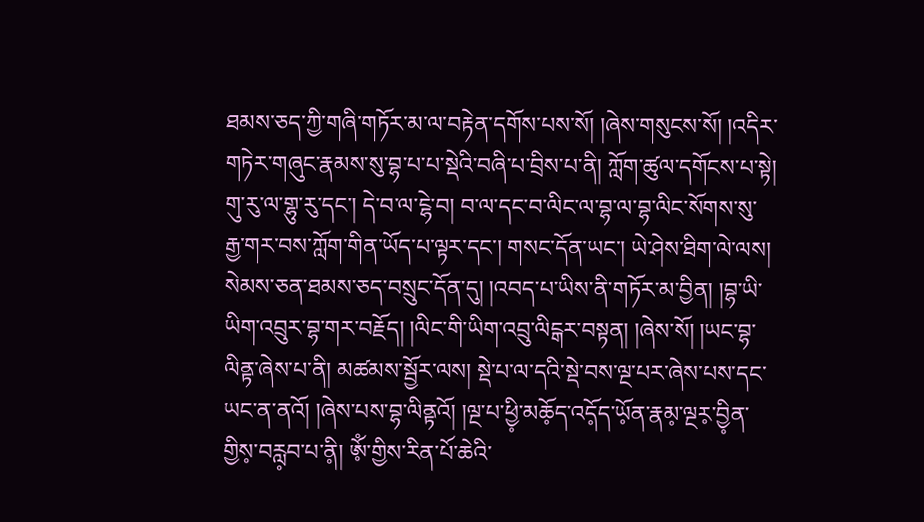ཐམས་ཅད་ཀྱི་གཞི་གཏོར་མ་ལ་བརྟེན་དགོས་པས་སོ། །ཞེས་གསུངས་སོ། །འདིར་གཏེར་གཞུང་རྣམས་སུ་བྷ་པ་པ་སྡེའི་བཞི་པ་བྲིས་པ་ནི། ཀློག་ཚུལ་དགོངས་པ་སྟེ། གུ་རུ་ལ་གྷུ་རུ་དང་། དེ་བ་ལ་ངྷེ་བ། བ་ལ་དང་བ་ལིང་ལ་བྷ་ལ་བྷ་ལིང་སོགས་སུ་རྒྱ་གར་བས་ཀློག་གིན་ཡོད་པ་ལྟར་དང་། གསང་དོན་ཡང་། ཡེ་ཤེས་ཐིག་ལེ་ལས། སེམས་ཅན་ཐམས་ཅད་བསྲུང་དོན་དུ། །འབད་པ་ཡིས་ནི་གཏོར་མ་བྱིན། །བྷ་ཡི་ཡིག་འབྲུར་བྷ་གར་བརྗོད། །ལིང་གི་ཡིག་འབྲུ་ལིངྒར་བསྟན། །ཞེས་སོ། །ཡང་བྷ་ལིནྟ་ཞེས་པ་ནི། མཚམས་སྦྱོར་ལས། སྡེ་པ་ལ་དའི་སྡེ་བས་ལྔ་པར་ཞེས་པས་དང་ཡང་ན་ནའོ། །ཞེས་པས་བྷ་ལིནྟའོ། །ལྔ་པ་ཕྱི༷་མཆོ༷ད་འདོ༷ད་ཡོ༷ན་རྣམ༷་ལྔར༷་བྱི༷ན་གྱིས༷་བརླ༷བ་པ་ནི༷། ༀ༷་གྱིས་རིན་པོ་ཆེའི་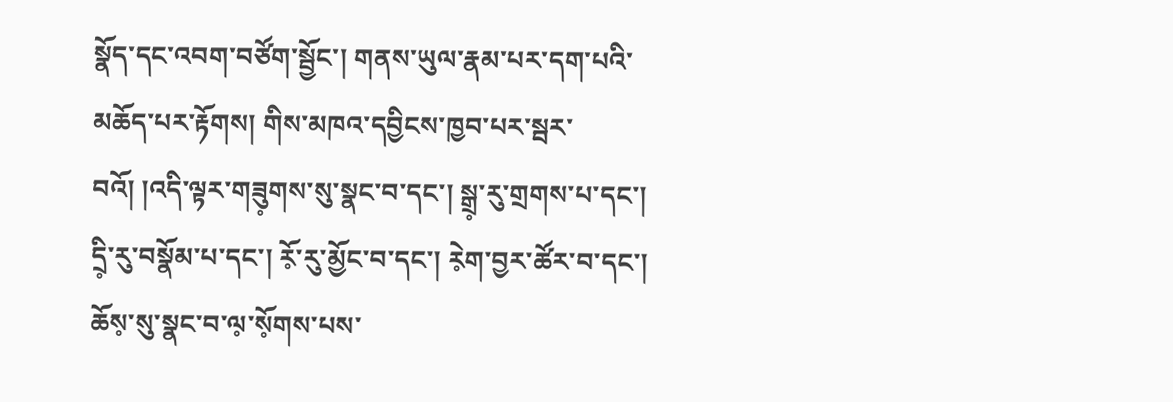སྣོད་དང་འབག་བཙོག་སྦྱོང་། གནས་ཡུལ་རྣམ་པར་དག་པའི་མཆོད་པར་རྟོགས། གིས་མཁའ་དབྱིངས་ཁྱབ་པར་སྦར་བའོ། །འདི་ལྟར་གཟུ༷གས་སུ་སྣང་བ་དང་། སྒྲ༷་རུ་གྲགས་པ་དང་། དྲི༷་རུ་བསྣོམ་པ་དང་། རོ༷་རུ་མྱོང་བ་དང་། རེ༷ག་བྱར་ཚོར་བ་དང་། ཆོས༷་སུ་སྣང་བ་ལ༷་སོ༷གས་པས་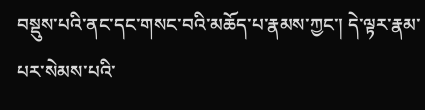བསྡུས་པའི་ནང་དང་གསང་བའི་མཆོད་པ་རྣམས་ཀྱང་། དེ་ལྟར་རྣམ་པར་སེམས་པའི་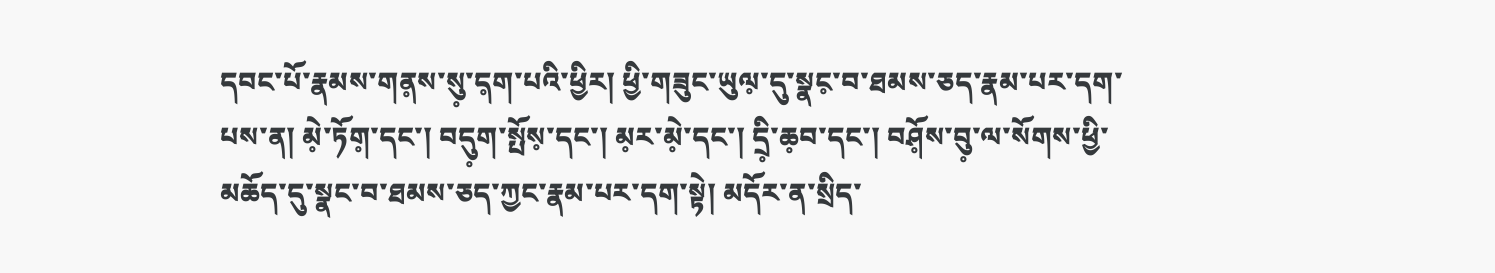དབང་པོ་རྣམས་གན༷ས་སུ༷་ད༷ག་པའི་ཕྱིར། ཕྱི་གཟུང་ཡུལ༷་དུ་སྣང༷་བ་ཐམས་ཅད་རྣམ་པར་དག་པས་ན། མེ༷་ཏོག༷་དང་། བདུ༷ག་སྤོས༷་དང་། མ༷ར་མེ༷་དང་། དྲི༷་ཆ༷བ་དང་། བཤོ༷ས་བུ༷་ལ་སོགས་ཕྱི་མཆོད་དུ་སྣང་བ་ཐམས་ཅད་ཀྱང་རྣམ་པར་དག་སྟེ། མདོར་ན་སྲིད་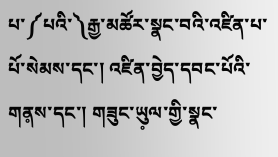པ་༼པའི་༽རྒྱ་མཚོར་སྣང་བའི་འཛིན་པ་པོ་སེམས་དང་། འཛིན་བྱེད་དབང་པོའི་གན༷ས་དང་། གཟུང་ཡུ༷ལ་གྱི་སྣང་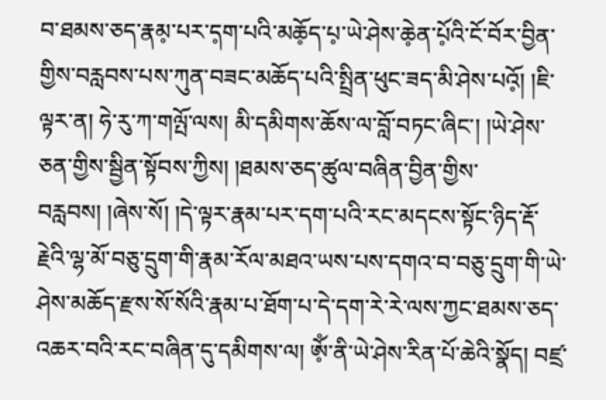བ་ཐམས་ཅད་རྣམ༷་པར་ད༷ག་པའི་མཆོ༷ད་པ༷་ཡེ་ཤེས་ཆེ༷ན་པོ༷འི་ངོ་བོར་བྱིན་གྱིས་བརླབས་པས་ཀུན་བཟང་མཆོད་པའི་སྤྲིན་ཕུང་ཟད་མི་ཤེས་པའོ༷། །ཇི་ལྟར་ན། ཧེ་རུ་ཀ་གལྤོ་ལས། མི་དམིགས་ཆོས་ལ་བློ་བཏང་ཞིང་། །ཡེ་ཤེས་ཅན་གྱིས་སྦྱིན་སྟོབས་ཀྱིས། །ཐམས་ཅད་ཚུལ་བཞིན་བྱིན་གྱིས་བརླབས། །ཞེས་སོ། །དེ་ལྟར་རྣམ་པར་དག་པའི་རང་མདངས་སྟོང་ཉིད་རྡོ་རྗེའི་ལྷ་མོ་བཅུ་དྲུག་གི་རྣམ་རོལ་མཐའ་ཡས་པས་དགའ་བ་བཅུ་དྲུག་གི་ཡེ་ཤེས་མཆོད་རྫས་སོ་སོའི་རྣམ་པ་ཐོག་པ་དེ་དག་རེ་རེ་ལས་ཀྱང་ཐམས་ཅད་འཆར་བའི་རང་བཞིན་དུ་དམིགས་ལ། ༀ༷་ནི་ཡེ་ཤེས་རིན་པོ་ཆེའི་སྣོད། བཛྲ་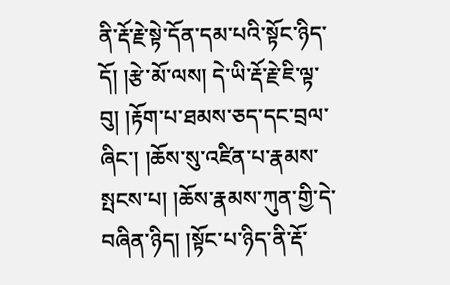ནི་རྡོ་རྗེ་སྟེ་དོན་དམ་པའི་སྟོང་ཉིད་དོ། །རྩེ་མོ་ལས། དེ་ཡི་རྡོ་རྗེ་ཇི་ལྟ་བུ། །རྟོག་པ་ཐམས་ཅད་དང་བྲལ་ཞིང་། །ཆོས་སུ་འཛིན་པ་རྣམས་སྤངས་པ། །ཆོས་རྣམས་ཀུན་གྱི་དེ་བཞིན་ཉིད། །སྟོང་པ་ཉིད་ནི་རྡོ་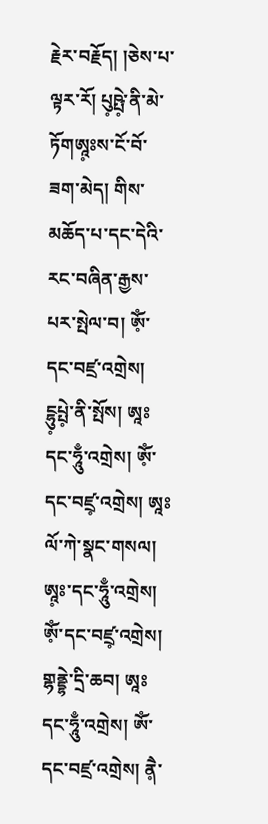རྗེར་བརྗོད། །ཅེས་པ་ལྟར་རོ། པུ༷ཥྤེ༷་ནི་མེ་ཏོགཨཱ༷ཿས་ངོ་བོ་ཟག་མེད། གིས་མཆོད་པ་དང་དེའི་རང་བཞིན་རྒྱས་པར་སྤེལ་བ། ༀ༷་དང་བཛྲ་འགྲེས། ངྷུ༷པྤེ༷་ནི་སྤོས། ཨཱཿདང་ཧཱུྃ་འགྲེས། ༀ༷་དང་བཛྲ༷་འགྲེས། ཨཱཿལོ་ཀེ་སྣང་གསལ། ཨཱ༷ཿ་དང་ཧཱུྃ་འགྲེས། ༀ༷་དང་བཛྲ༷་འགྲེས། གྷནྡྷེ་དྲི་ཆབ། ཨཱཿདང་ཧཱུྃ་འགྲེས། ༀ་དང་བཛྲ་འགྲེས། ནཻ༷་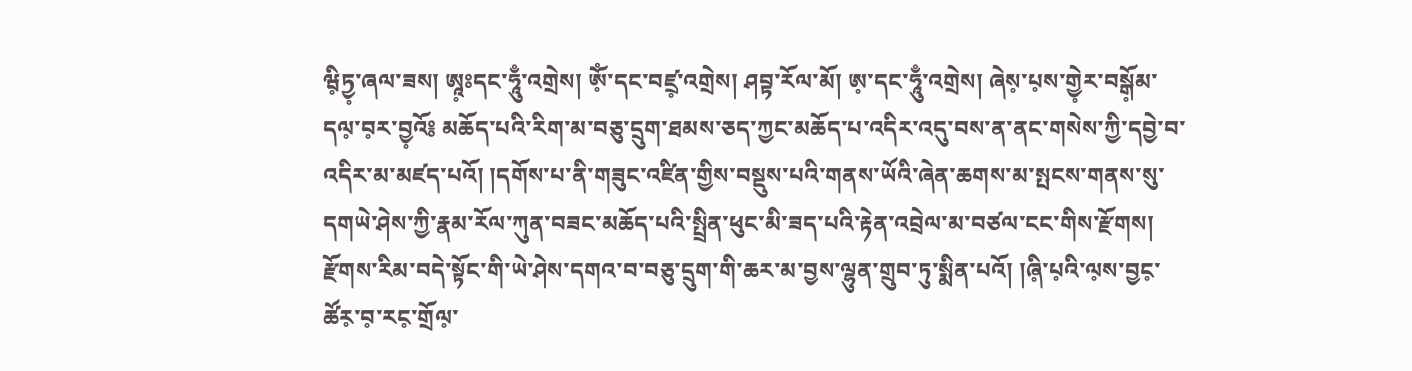ཝི༷ཏྱ༷་ཞལ་ཟས། ཨཱ༷ཿདང་ཧཱུྃ་འགྲེས། ༀ༷་དང་བཛྲ༷་འགྲེས། ཤབྟ་རོལ་མོ། ཨ༷་དང་ཧཱུྃ་འགྲེས། ཞེས༷་པ༷ས་གྱེ༷ར་བསྒོ༷མ་དལ༷་བ༷ར་བྱ༷འོ༔ མཆོད་པའི་རིག་མ་བཅུ་དྲུག་ཐམས་ཅད་ཀྱང་མཆོད་པ་འདིར་འདུ་བས་ན་ནང་གསེས་ཀྱི་དབྱེ་བ་འདིར་མ་མཛད་པའོ། །དགོས་པ་ནི་གཟུང་འཛིན་གྱིས་བསྡུས་པའི་གནས་ཡོའི་ཞེན་ཆགས་མ་སྤངས་གནས་སུ་དགཡེ་ཤེས་ཀྱི་རྣམ་རོལ་ཀུན་བཟང་མཆོད་པའི་སྤྲིན་ཕུང་མི་ཟད་པའི་རྟེན་འབྲེལ་མ་བཙལ་ངང་གིས་རྫོགས། རྫོགས་རིམ་བདེ་སྟོང་གི་ཡེ་ཤེས་དགའ་བ་བཅུ་དྲུག་གི་ཆར་མ་བྱས་ལྷུན་གྲུབ་ཏུ་སྨིན་པའོ། །ཞི༷་པ༷འི་ལ༷ས་བྱང༷་ཚོར༷་བ༷་རང༷་གྲོལ༷་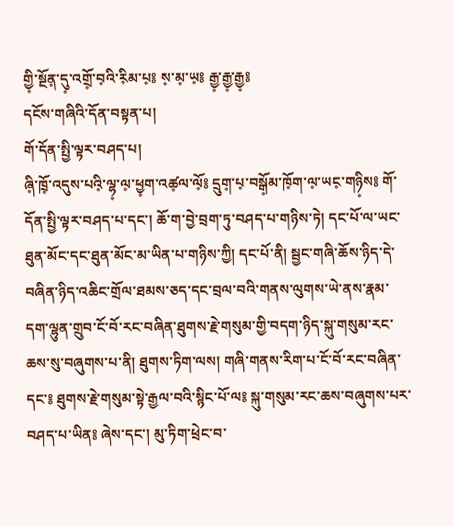གྱི༷་སྔོན༷་དུ༷་འགྲོ༷་བ༷འི་རི༷མ་པ༷༔ ས༷་མ༷་ཡ༷༔ རྒྱ༷་རྒྱ༷་རྒྱ༷༔
དངོས་གཞིའི་དོན་བསྟན་པ།
གོ་དོན་སྤྱི་ལྟར་བཤད་པ།
ཞི༷་ཁྲོ༷་འདུས་པའི༷་ལྷ༷་ལ༷་ཕྱ༷ག་འཚ༷ལ་ལོ༷༔ དྲུག༷་པ༷་བསྒོ༷མ་ཁོ༷ག་ལ༷་ཡང༷་གཉི༷ས༔ གོ་དོན་སྤྱི་ལྟར་བཤད་པ་དང་། ཆོ་ག་བྱེ་བྲག་ཏུ་བཤད་པ་གཉིས་ཏེ། དང་པོ་ལ་ཡང་ཐུན་མོང་དང་ཐུན་མོང་མ་ཡིན་པ་གཉིས་ཀྱི། དང་པོ་ནི། སྦྱང་གཞི་ཆོས་ཉིད་དེ་བཞིན་ཉིད་འཆིང་གྲོལ་ཐམས་ཅད་དང་བྲལ་བའི་གནས་ལུགས་ཡེ་ནས་རྣམ་དག་ལྷུན་གྲུབ་ངོ་བོ་རང་བཞིན་ཐུགས་རྗེ་གསུམ་གྱི་བདག་ཉིད་སྐུ་གསུམ་རང་ཆས་སུ་བཞུགས་པ་ནི། ཐུགས་ཏིག་ལས། གཞི་གནས་རིག་པ་ངོ་བོ་རང་བཞིན་དང་༔ ཐུགས་རྗེ་གསུམ་སྟེ་རྒྱལ་བའི་སྙིང་པོ་ལ༔ སྐུ་གསུམ་རང་ཆས་བཞུགས་པར་བཤད་པ་ཡིན༔ ཞེས་དང་། མུ་ཏིག་ཕྲེང་བ་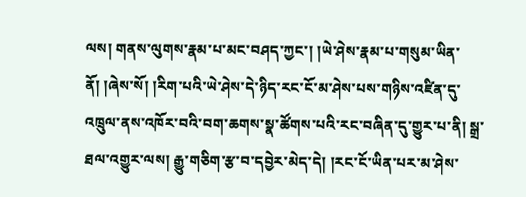ལས། གནས་ལུགས་རྣམ་པ་མང་བཤད་ཀྱང་། །ཡེ་ཤེས་རྣམ་པ་གསུམ་ཡིན་ནོ། །ཞེས་སོ། །རིག་པའི་ཡེ་ཤེས་དེ་ཉིད་རང་ངོ་མ་ཤེས་པས་གཉིས་འཛིན་དུ་འཁྲུལ་ནས་འཁོར་བའི་བག་ཆགས་སྣ་ཚོགས་པའི་རང་བཞིན་དུ་གྱུར་པ་ནི། སྒྲ་ཐལ་འགྱུར་ལས། རྒྱུ་གཅིག་རྩ་བ་དབྱེར་མེད་དེ། །རང་ངོ་ཡིན་པར་མ་ཤེས་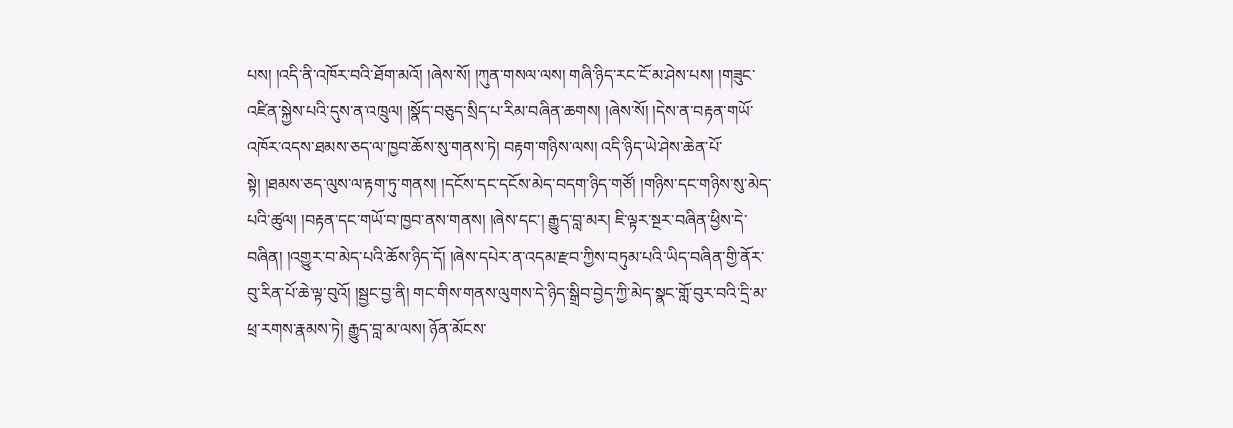པས། །འདི་ནི་འཁོར་བའི་ཐོག་མའོ། །ཞེས་སོ། །ཀུན་གསལ་ལས། གཞི་ཉིད་རང་ངོ་མ་ཤེས་པས། །གཟུང་འཛིན་སྐྱེས་པའི་དུས་ན་འཁྲུལ། །སྣོད་བཅུད་སྲིད་པ་རིམ་བཞིན་ཆགས། །ཞེས་སོ། །དེས་ན་བརྟན་གཡོ་འཁོར་འདས་ཐམས་ཅད་ལ་ཁྱབ་ཆོས་སུ་གནས་ཏེ། བརྟག་གཉིས་ལས། འདི་ཉིད་ཡེ་ཤེས་ཆེན་པོ་སྟེ། །ཐམས་ཅད་ལུས་ལ་རྟག་ཏུ་གནས། །དངོས་དང་དངོས་མེད་བདག་ཉིད་གཙོ། །གཉིས་དང་གཉིས་སུ་མེད་པའི་ཚུལ། །བརྟན་དང་གཡོ་བ་ཁྱབ་ནས་གནས། །ཞེས་དང་། རྒྱུད་བླ་མར། ཇི་ལྟར་སྔར་བཞིན་ཕྱིས་དེ་བཞིན། །འགྱུར་བ་མེད་པའི་ཆོས་ཉིད་དོ། །ཞེས་དཔེར་ན་འདམ་རྫབ་ཀྱིས་བཏུམ་པའི་ཡིད་བཞིན་གྱི་ནོར་བུ་རིན་པོ་ཆེ་ལྟ་བུའོ། །སྦྱང་བྱ་ནི། གང་གིས་གནས་ལུགས་དེ་ཉིད་སྒྲིབ་བྱེད་ཀྱི་མེད་སྣང་གློ་བུར་བའི་དྲི་མ་ཕྲ་རགས་རྣམས་ཏེ། རྒྱུད་བླ་མ་ལས། ཉོན་མོངས་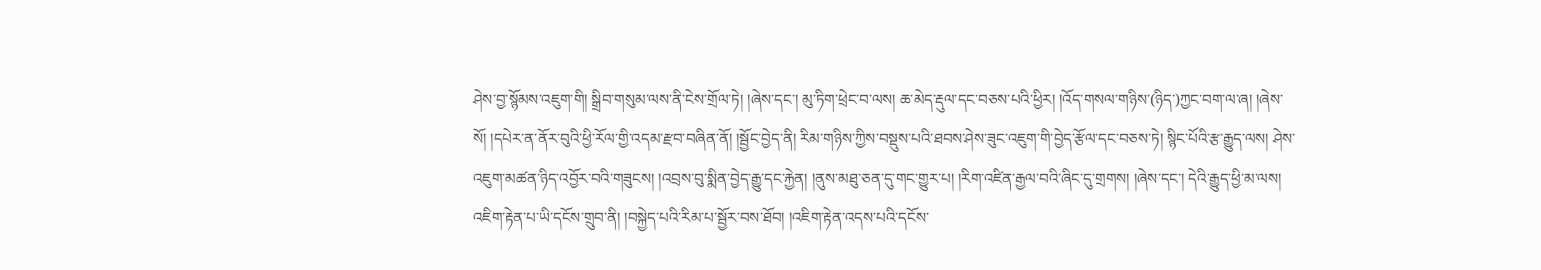ཤེས་བྱ་སྙོམས་འཇུག་གི། སྒྲིབ་གསུམ་ལས་ནི་ངེས་གྲོལ་ཏེ། །ཞེས་དང་། མུ་ཏིག་ཕྲེང་བ་ལས། ཆ་མེད་རྡུལ་དང་བཅས་པའི་ཕྱིར། །འོད་གསལ་གཉིས་(ཉིད་)ཀྱང་བག་ལ་ཞ། །ཞེས་སོ། །དཔེར་ན་ནོར་བུའི་ཕྱི་རོལ་གྱི་འདམ་རྫབ་བཞིན་ནོ། །སྦྱོང་བྱེད་ནི། རིམ་གཉིས་ཀྱིས་བསྡུས་པའི་ཐབས་ཤེས་ཟུང་འཇུག་གི་བྱེད་རྩོལ་དང་བཅས་ཏེ། སྙིང་པོའི་རྩ་རྒྱུད་ལས། ཤེས་འཇུག་མཚན་ཉིད་འབྱོར་བའི་གཟུངས། །འབྲས་བུ་སྨིན་བྱེད་རྒྱུ་དང་རྐྱེན། །ནུས་མཐུ་ཅན་དུ་གང་གྱུར་པ། །རིག་འཛིན་རྒྱལ་བའི་ཞིང་དུ་གྲགས། །ཞེས་དང་། དེའི་རྒྱུད་ཕྱི་མ་ལས། འཇིག་རྟེན་པ་ཡི་དངོས་གྲུབ་ནི། །བསྐྱེད་པའི་རིམ་པ་སྦྱོར་བས་ཐོབ། །འཇིག་རྟེན་འདས་པའི་དངོས་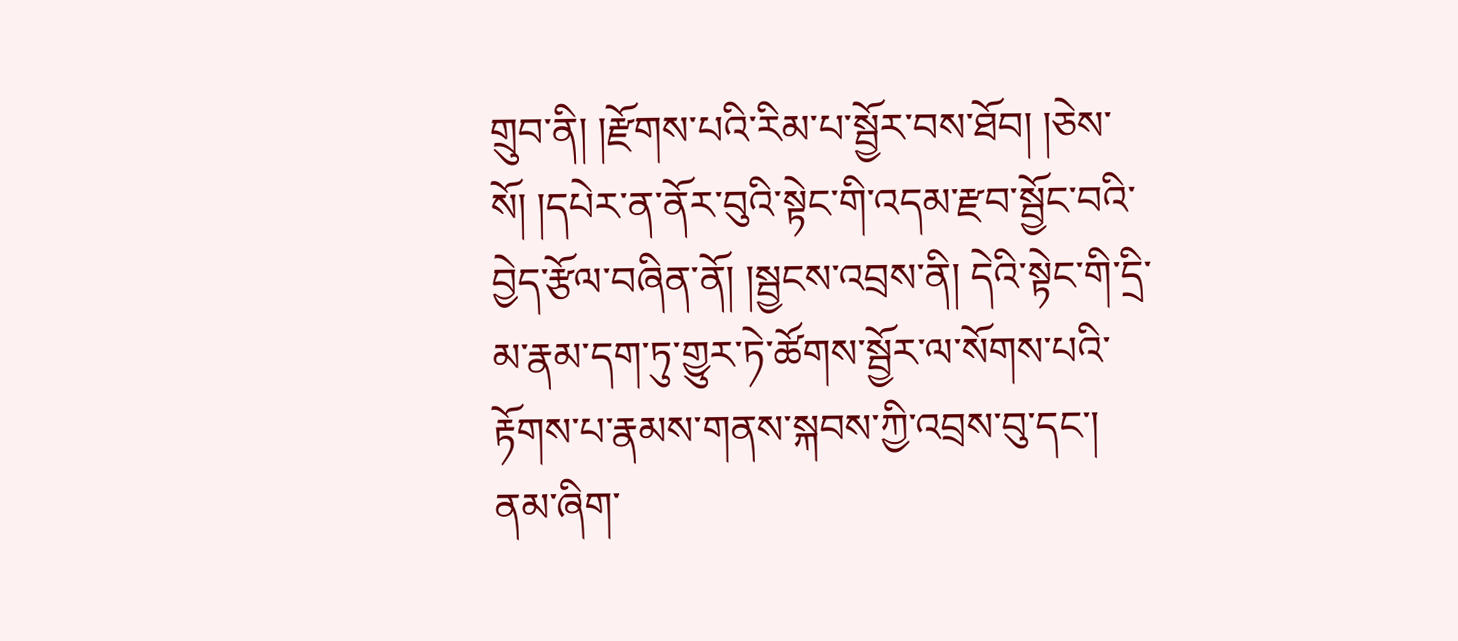གྲུབ་ནི། །རྫོགས་པའི་རིམ་པ་སྦྱོར་བས་ཐོབ། །ཅེས་སོ། །དཔེར་ན་ནོར་བུའི་སྟེང་གི་འདམ་རྫབ་སྦྱོང་བའི་བྱེད་རྩོལ་བཞིན་ནོ། །སྦྱངས་འབྲས་ནི། དེའི་སྟེང་གི་དྲི་མ་རྣམ་དག་ཏུ་གྱུར་ཏེ་ཚོགས་སྦྱོར་ལ་སོགས་པའི་རྟོགས་པ་རྣམས་གནས་སྐབས་ཀྱི་འབྲས་བུ་དང་། ནམ་ཞིག་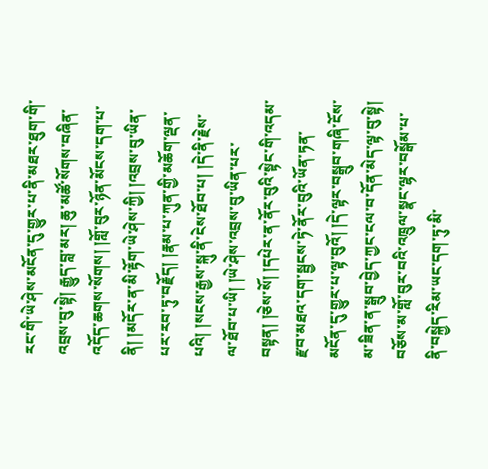རང་གི་ཡེ་ཤེས་མངོན་དུ་གྱུར་པ་ནི་མཐར་ཐུག་གི་འབྲས་བུ་སྟེ། རྒྱུད་བླ་མར། ཆུ་མཚོ་སོགས་བཞིན་འདོད་ཆགས་སོགས། །གློ་བུར་ཉོན་མོངས་དག་པ་ནི། །མདོར་ན་མི་རྟོག་ཡེ་ཤེས་ཀྱི། །འབྲས་བུ་ཡིན་པར་རབ་ཏུ་བརྗོད། །རྣམ་པ་ཀུན་གྱི་མཆོག་ལྡན་པའི། །སངས་རྒྱས་སྐུ་ནི་ངེས་ཐོབ་པ། །དེ་ནི་རྗེས་ལ་ཐོབ་པ་ཡི། །ཡེ་ཤེས་འབྲས་བུ་ཡིན་པར་བསྟན། །ཅེས་སོ། །དཔེར་ན་ནོར་བུའི་སྟེང་གི་འདམ་རྫབ་མཐའ་དག་སྦྱངས་ཏེ་ནོར་བུའི་ཡོན་ཏན་མངོན་དུ་གྱུར་པ་ལྟ་བུའོ། །དེ་ལྟར་བསྒྲུབ་གཞི་ངོས་མ་ཟིན་ན་སྒྲུབ་བྱེད་ཀྱང་ངལ་བ་དོན་མེད་ལྟ་བུ་སྟེ། བཅོས་མ་གློ་བུར་བའི་འཁྲུལ་སྣང་ལྷར་བསྒོམ་པ་ནི་བསྐྱེད་རིམ་ཡང་དག་ཏུ་མི་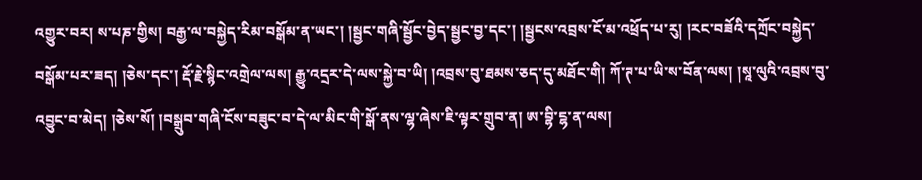འགྱུར་བར། ས་པཎ་གྱིས། བརྒྱ་ལ་བསྐྱེད་རིམ་བསྒོམ་ན་ཡང་། །སྦྱང་གཞི་སྦྱོང་བྱེད་སྦྱང་བྱ་དང་། །སྦྱངས་འབྲས་ངོ་མ་འཕྲོད་པ་རུ། །རང་བཟོའི་དཀྲོང་བསྐྱེད་བསྒོམ་པར་ཟད། །ཅེས་དང་། རྡོ་རྗེ་སྙིང་འགྲེལ་ལས། རྒྱུ་འདྲར་དེ་ལས་སྐྱེ་བ་ཡི། །འབྲས་བུ་ཐམས་ཅད་དུ་མཐོང་གི། ཀོ་ཊ་པ་ཡི་ས་བོན་ལས། །སཱ་ལུའི་འབྲས་བུ་འབྱུང་བ་མེད། །ཅེས་སོ། །བསྒྲུབ་གཞི་ངོས་བཟུང་བ་དེ་ལ་མིང་གི་སྒོ་ནས་ལྷ་ཞེས་ཇི་ལྟར་གྲུབ་ན། ཨ་བྷི་ངྷ་ན་ལས།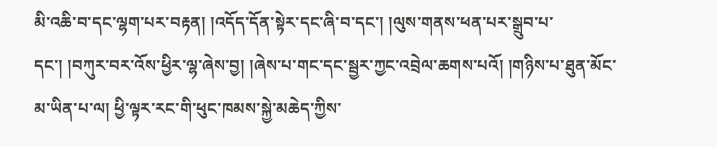མི་འཆི་བ་དང་ལྷག་པར་བརྟན། །འདོད་དོན་སྟེར་དང་ཞི་བ་དང་། །ལུས་གནས་ཕན་པར་སྒྲུབ་པ་དང་། །བཀུར་བར་འོས་ཕྱིར་ལྷ་ཞེས་བྱ། །ཞེས་པ་གང་དང་སྦྱར་ཀྱང་འབྲེལ་ཆགས་པའོ། །གཉིས་པ་ཐུན་མོང་མ་ཡིན་པ་ལ། ཕྱི་ལྟར་རང་གི་ཕུང་ཁམས་སྐྱེ་མཆེད་ཀྱིས་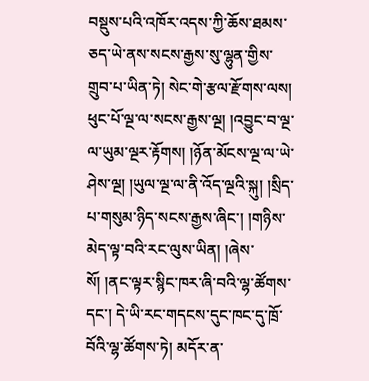བསྡུས་པའི་འཁོར་འདས་ཀྱི་ཆོས་ཐམས་ཅད་ཡེ་ནས་སངས་རྒྱས་སུ་ལྷུན་གྱིས་གྲུབ་པ་ཡིན་ཏེ། སེང་གེ་རྩལ་རྫོགས་ལས། ཕུང་པོ་ལྔ་ལ་སངས་རྒྱས་ལྔ། །འབྱུང་བ་ལྔ་ལ་ཡུམ་ལྔར་རྟོགས། །ཉོན་མོངས་ལྔ་ལ་ཡེ་ཤེས་ལྔ། །ཡུལ་ལྔ་ལ་ནི་འོད་ལྔའི་སྐུ། །སྲིད་པ་གསུམ་ཉིད་སངས་རྒྱས་ཞིང་། །གཉིས་མེད་ལྟ་བའི་རང་ལུས་ཡིན། །ཞེས་སོ། །ནང་ལྟར་སྙིང་ཁར་ཞི་བའི་ལྷ་ཚོགས་དང་། དེ་ཡི་རང་གདངས་དུང་ཁང་དུ་ཁྲོ་བོའི་ལྷ་ཚོགས་ཏེ། མདོར་ན་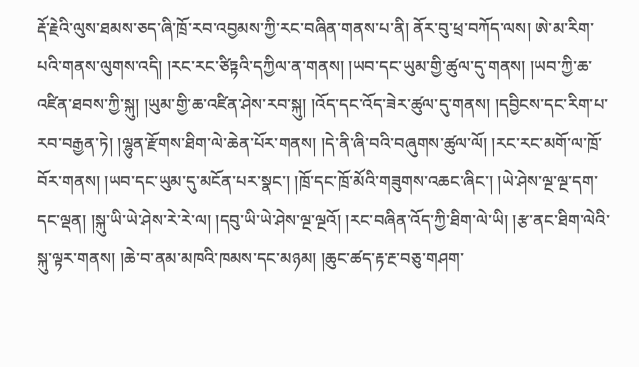རྡོ་རྗེའི་ལུས་ཐམས་ཅད་ཞི་ཁྲོ་རབ་འབྱམས་ཀྱི་རང་བཞིན་གནས་པ་ནི། ནོར་བུ་ཕྲ་བཀོད་ལས། ཨེ་མ་རིག་པའི་གནས་ལུགས་འདི། །རང་རང་ཙིཏྟའི་དཀྱིལ་ན་གནས། །ཡབ་དང་ཡུམ་གྱི་ཚུལ་དུ་གནས། །ཡབ་ཀྱི་ཆ་འཛིན་ཐབས་ཀྱི་སྐུ། །ཡུམ་གྱི་ཆ་འཛིན་ཤེས་རབ་སྐུ། །འོད་དང་འོད་ཟེར་ཚུལ་དུ་གནས། །དབྱིངས་དང་རིག་པ་རབ་བརྒྱན་ཏེ། །ལྷུན་རྫོགས་ཐིག་ལེ་ཆེན་པོར་གནས། །དེ་ནི་ཞི་བའི་བཞུགས་ཚུལ་ལོ། །རང་རང་མགོ་ལ་ཁྲོ་བོར་གནས། །ཡབ་དང་ཡུམ་དུ་མངོན་པར་སྣང་། །ཁྲོ་དང་ཁྲོ་མོའི་གཟུགས་འཆང་ཞིང་། །ཡེ་ཤེས་ལྔ་ལྔ་དག་དང་ལྡན། །སྐུ་ཡི་ཡེ་ཤེས་རེ་རེ་ལ། །དབུ་ཡི་ཡེ་ཤེས་ལྔ་ལྔའོ། །རང་བཞིན་འོད་ཀྱི་ཐིག་ལེ་ཡི། །རྩ་ནང་ཐིག་ལེའི་སྐུ་ལྟར་གནས། །ཆེ་བ་ནམ་མཁའི་ཁམས་དང་མཉམ། །ཆུང་ཚད་རྟ་རྔ་བཅུ་གཤག་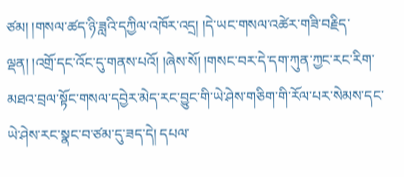ཙམ། །གསལ་ཚད་ཉི་ཟླའི་དཀྱིལ་འཁོར་འདྲ། །དེ་ཡང་གསལ་འཚེར་གཟི་བརྗིད་ལྡན། །འགྲོ་དང་འོང་དུ་གནས་པའོ། །ཞེས་སོ། །གསང་བར་དེ་དག་ཀུན་ཀྱང་རང་རིག་མཐའ་བྲལ་སྟོང་གསལ་དབྱེར་མེད་རང་བྱུང་གི་ཡེ་ཤེས་གཅིག་གི་རོལ་པར་སེམས་དང་ཡེ་ཤེས་རང་སྣང་བ་ཙམ་དུ་ཟད་དེ། དཔལ་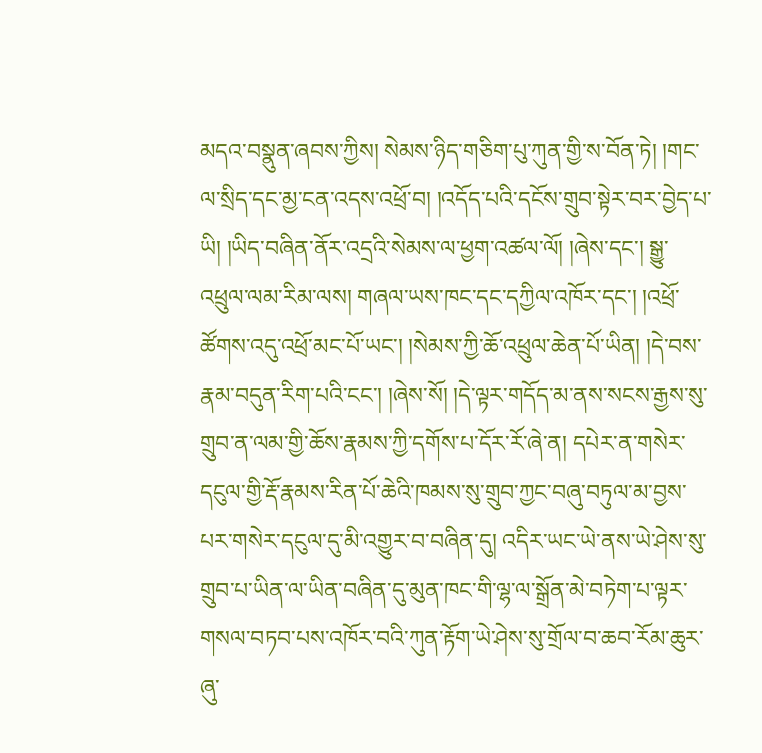མདའ་བསྣུན་ཞབས་ཀྱིས། སེམས་ཉིད་གཅིག་པུ་ཀུན་གྱི་ས་བོན་ཏེ། །གང་ལ་སྲིད་དང་མྱ་ངན་འདས་འཕྲོ་བ། །འདོད་པའི་དངོས་གྲུབ་སྟེར་བར་བྱེད་པ་ཡི། །ཡིད་བཞིན་ནོར་འདྲའི་སེམས་ལ་ཕྱག་འཚལ་ལོ། །ཞེས་དང་། སྒྱུ་འཕྲུལ་ལམ་རིམ་ལས། གཞལ་ཡས་ཁང་དང་དཀྱིལ་འཁོར་དང་། །འཕྲོ་ཚོགས་འདུ་འཕྲོ་མང་པོ་ཡང་། །སེམས་ཀྱི་ཆོ་འཕྲུལ་ཆེན་པོ་ཡིན། །དེ་བས་རྣམ་བདུན་རིག་པའི་ངང་། །ཞེས་སོ། །དེ་ལྟར་གདོད་མ་ནས་སངས་རྒྱས་སུ་གྲུབ་ན་ལམ་གྱི་ཆོས་རྣམས་ཀྱི་དགོས་པ་དོར་རོ་ཞེ་ན། དཔེར་ན་གསེར་དངུལ་གྱི་རྡོ་རྣམས་རིན་པོ་ཆེའི་ཁམས་སུ་གྲུབ་ཀྱང་བཞུ་བཏུལ་མ་བྱས་པར་གསེར་དངུལ་དུ་མི་འགྱུར་བ་བཞིན་དུ། འདིར་ཡང་ཡེ་ནས་ཡེ་ཤེས་སུ་གྲུབ་པ་ཡིན་ལ་ཡིན་བཞིན་དུ་མུན་ཁང་གི་ལྷ་ལ་སྒྲོན་མེ་བཏེག་པ་ལྟར་གསལ་བཏབ་པས་འཁོར་བའི་ཀུན་རྟོག་ཡེ་ཤེས་སུ་གྲོལ་བ་ཆབ་རོམ་ཆུར་ཞུ་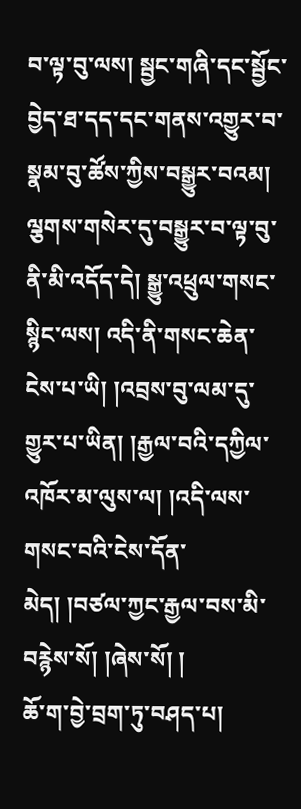བ་ལྟ་བུ་ལས། སྦྱང་གཞི་དང་སྦྱོང་བྱེད་ཐ་དད་དང་གནས་འགྱུར་བ་སྣམ་བུ་ཚོས་ཀྱིས་བསྒྱུར་བའམ། ལྕགས་གསེར་དུ་བསྒྱུར་བ་ལྟ་བུ་ནི་མི་འདོད་དེ། སྒྱུ་འཕྲུལ་གསང་སྙིང་ལས། འདི་ནི་གསང་ཆེན་ངེས་པ་ཡི། །འབྲས་བུ་ལམ་དུ་གྱུར་པ་ཡིན། །རྒྱལ་བའི་དཀྱིལ་འཁོར་མ་ལུས་ལ། །འདི་ལས་གསང་བའི་ངེས་དོན་མེད། །བཙལ་ཀྱང་རྒྱལ་བས་མི་བརྙེས་སོ། །ཞེས་སོ། །
ཆོ་ག་བྱེ་བྲག་ཏུ་བཤད་པ།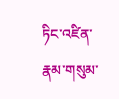ཏིང་འཛིན་རྣམ་གསུམ་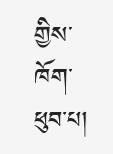གྱིས་ཁོག་ཕུབ་པ།